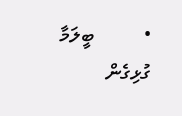•          ބީލަމާ ގުޅިގެން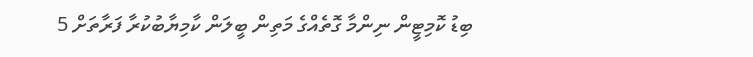ބިޑު ކޮމިޓީން ނިންމާ ގޮތެއްގެ މަތިން ބީލަން ކާމިޔާބުކުރާ ފަރާތަށް 5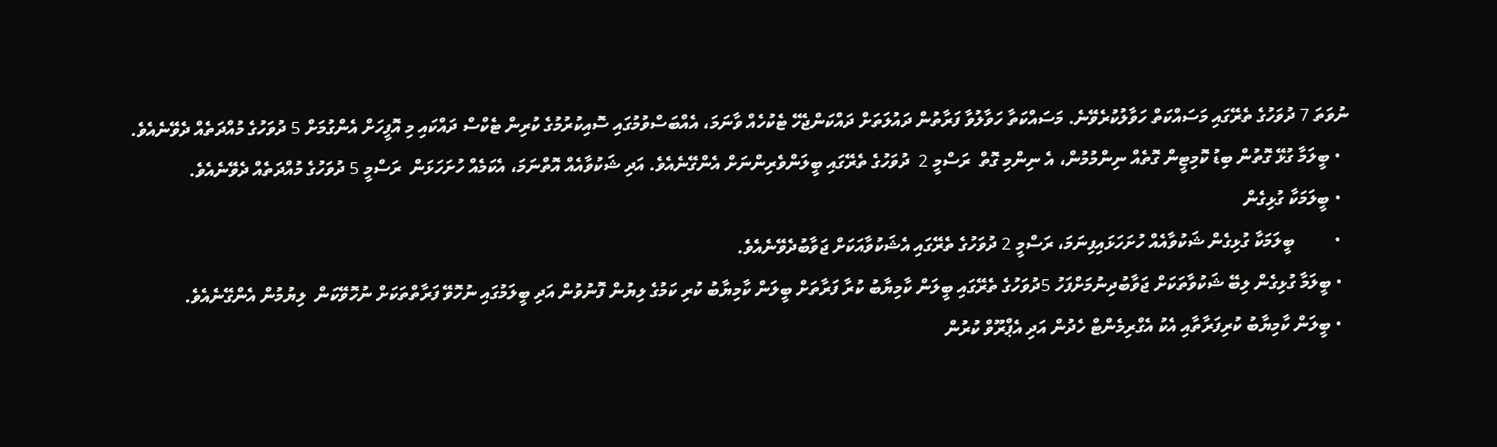ނުވަތަ 7 ދުވަހުގެ ތެރޭގައި މަސައްކަތް ހަވާލުކުރެވޭނެ. މަސައްކަތާ ހަވާލުވާ ފަރާތުން ދައުލަތަށް ދައްކަންޖެހޭ ޓެކުހެއް ވާނަމަ، އެއްބަސްވުމުގައި ސޮއިކުރުމުގެ ކުރިން ޓެކްސް ދައްކައި މި އޮފީހަށް އެންގުމަށް 5 ދުވަހުގެ މުއްދަތެއް ދެވޭނެއެވެ.
  • ބީލަމާ ގުޅޭ ގޮތުން ބިޑު ކޮމިޓީން ގޮތެއް ނިންމުމުން، އެ ނިންމި ގޮތް  ރަސްމީ 2  ދުވަހުގެ ތެރޭގައި ބީލަންވެރިންނަށް އެންގޭނެއެވެ. އަދި ޝަކުވާއެއް އޮތްނަމަ، އެކަމެއް ހުށަހަޅަން  ރަސްމީ 5 ދުވަހުގެ މުއްދަތެއް ދެވޭނެއެވެ.
  • ބީލަމަކާ ގުޅިގެން
  •         ބީލަމަކާ ގުޅިގެން ޝަކުވާއެއް ހުށަހަޅައިފިނަމަ، ރަސްމީ 2 ދުވަހުގެ ތެރޭގައި އެޝަކުވާއަކަށް ޖަވާބުދެވޭނެއެވެ.
  • ބީލަމާ ގުޅިގެން ލިބޭ ޝަކުވާތަކަށް ޖަވާބުދިނުމަށްފަހު 5ދުވަހުގެ ތެރޭގައި ބީލަން ކާމިޔާބު ކުރާ ފަރާތަށް ބީލަން ކާމިޔާބު ކުރި ކަމުގެ ލިޔުން ފޮނުވުން އަދި ބީލަމުގައި ނުހޮވޭ ފަރާތްތަކަށް ނުހޮވޭކަން  ލިޔުމުން އެންގޭނެއެވެ.
  • ބީލަން ކާމިޔާބު ކުރިފަރާތާއި އެކު އެގްރިމެންޓް ހެދުން އަދި އެޕްރޫވް ކުރުން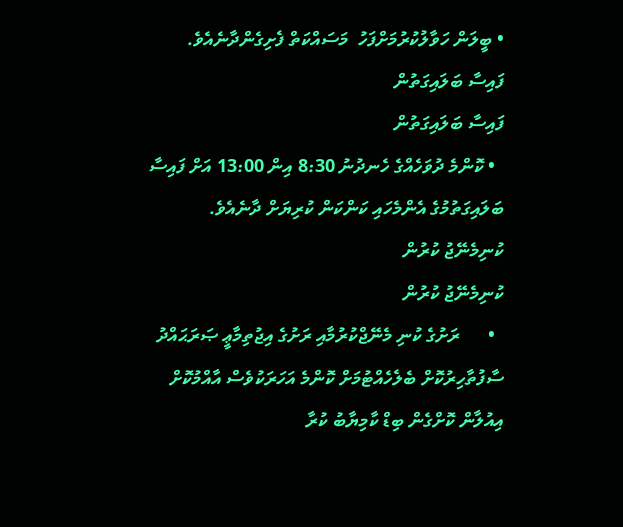• ބީލަން ހަވާލުކުރުމަށްފަހު  މަސައްކަތް ފެށިގެންދާނެއެވެ.
ފައިސާ ބަލައިގަތުން
ފައިސާ ބަލައިގަތުން
  • ކޮންމެ ދުވަހެއްގެ ހެނދުނު 8:30 އިން 13:00 އަށް ފައިސާ ބަލައިގަތުމުގެ އެންމެހައި ކަންކަން ކުރިޔަށް ދާނެއެވެ.
ކުނިމެނޭޖު ކުރުން
ކުނިމެނޭޖު ކުރުން
  •      ރަށުގެ ކުނި މެނޭޖްކުރުމާއި ރަށުގެ އިޖުތިމާޢީ ޞަރަޙައްދު ސާފުތާހިރުކޮށް ބެލެހެއްޓުމަށް ކޮންމެ އަހަރަކުވެސް އާއްމުކޮށް އިއުލާން ކޮށްގެން ބިޑް ކާމިޔާބު ކުރާ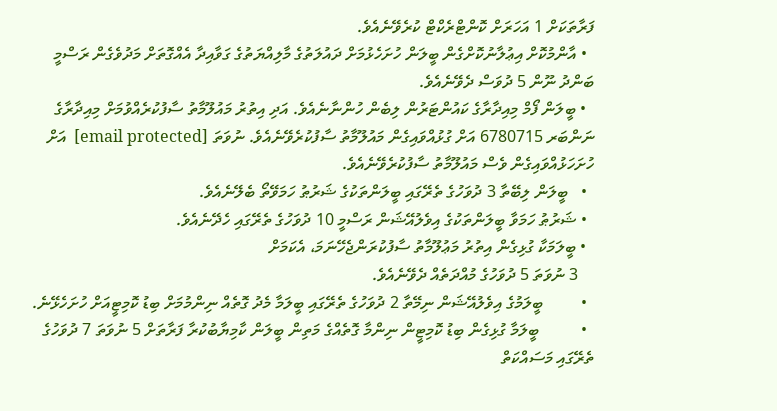ފަރާތަކަށް 1 އަހަރަށް ކޮންޓްރެކްޓް ކުރެވޭނެއެވެ.
  • އާންމުކޮށް އިޢުލާނުކޮށްގެން ބީލަން ހުށަހެޅުމަށް ދައުލަތުގެ މާލިއްޔަތުގެ ގަވާއިދާ އެއްގޮތަށް މަދުވެގެން ރަސްމީ ބަންދު ނޫން 5 ދުވަސް ދެވޭނެއެވެ.
  • ބީލަން ފޯމް މިއިދާރާގެ ކައުންޓަރުން ލިބެން ހުންނާނެއެވެ. އަދި އިތުރު މައުލޫމާތު ސާފުކުރެއްވުމަށް މިއިދާރާގެ ނަންބަރ 6780715 އަށް ގުޅުއްވައިގެން މައުލޫމާތު ސާފުކުރެވޭނެއެވެ. ނުވަތަ [email protected]  އަށް ހުށަހަޅުއްވައިގެން ވެސް މައުލޫމާތު ސާފުކުރެވޭނެއެވެ.
  •   ބީލަން ލިބޭތާ 3 ދުވަހުގެ ތެރޭގައި ބީލަންތަކުގެ ޝަރުޠު ހަމަވޭތޯ ބެލޭނެއެވެ.
  • ޝަރުޠު ހަމަވާ ބީލަންތަކުގެ އިވެލުއޭޝަން ރަސްމީ 10 ދުވަހުގެ ތެރޭގައި ހެދޭނެއެވެ.
  • ބީލަމަކާ ގުޅިގެން އިތުރު މަޢުލޫމާތު ސާފުކުރަންޖެހޭނަމަ، އެކަމަށް
    3 ނުވަތަ 5 ދުވަހުގެ މުއްދަތެއް ދެވޭނެއެވެ.
  •         ބީލަމުގެ އިވެލުއޭޝަން ނިމޭތާ 2 ދުވަހުގެ ތެރޭގައި ބީލަމާ މެދު ގޮތެއް ނިންމުމަށް ބިޑު ކޮމިޓީއަށް ހުށަހެޅޭނެ.
  •          ބީލަމާ ގުޅިގެން ބިޑު ކޮމިޓީން ނިންމާ ގޮތެއްގެ މަތިން ބީލަން ކާމިޔާބުކުރާ ފަރާތަށް 5 ނުވަތަ 7 ދުވަހުގެ ތެރޭގައި މަސައްކަތް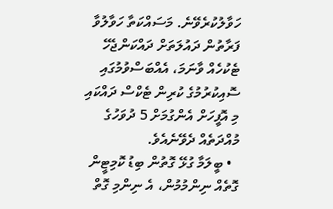ހަވާލުކުރެވޭނެ. މަސައްކަތާ ހަވާލުވާ ފަރާތުން ދައުލަތަށް ދައްކަންޖެހޭ ޓެކުހެއް ވާނަމަ، އެއްބަސްވުމުގައި ސޮއިކުރުމުގެ ކުރިން ޓެކްސް ދައްކައި މި އޮފީހަށް އެންގުމަށް 5 ދުވަހުގެ މުއްދަތެއް ދެވޭނެއެވެ.
  • ބީލަމާ ގުޅޭ ގޮތުން ބިޑު ކޮމިޓީން ގޮތެއް ނިންމުމުން، އެ ނިންމި ގޮތް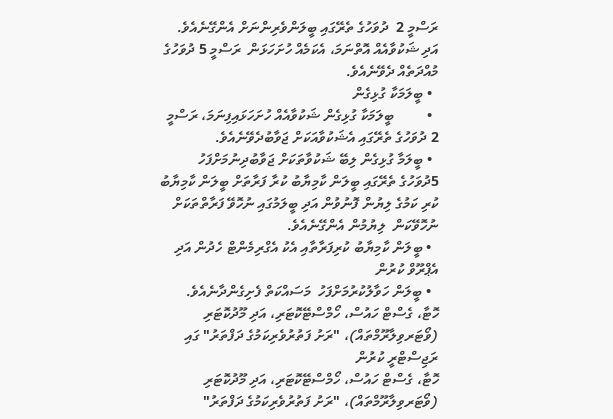ރަސްމީ 2  ދުވަހުގެ ތެރޭގައި ބީލަންވެރިންނަށް އެންގޭނެއެވެ. އަދި ޝަކުވާއެއް އޮތްނަމަ، އެކަމެއް ހުށަހަޅަން  ރަސްމީ 5 ދުވަހުގެ މުއްދަތެއް ދެވޭނެއެވެ.
  • ބީލަމަކާ ގުޅިގެން
  •         ބީލަމަކާ ގުޅިގެން ޝަކުވާއެއް ހުށަހަޅައިފިނަމަ، ރަސްމީ 2 ދުވަހުގެ ތެރޭގައި އެޝަކުވާއަކަށް ޖަވާބުދެވޭނެއެވެ.
  • ބީލަމާ ގުޅިގެން ލިބޭ ޝަކުވާތަކަށް ޖަވާބުދިނުމަށްފަހު 5ދުވަހުގެ ތެރޭގައި ބީލަން ކާމިޔާބު ކުރާ ފަރާތަށް ބީލަން ކާމިޔާބު ކުރި ކަމުގެ ލިޔުން ފޮނުވުން އަދި ބީލަމުގައި ނުހޮވޭ ފަރާތްތަކަށް ނުހޮވޭކަން  ލިޔުމުން އެންގޭނެއެވެ.
  • ބީލަން ކާމިޔާބު ކުރިފަރާތާއި އެކު އެގްރިމެންޓް ހެދުން އަދި އެޕްރޫވް ކުރުން
  • ބީލަން ހަވާލުކުރުމަށްފަހު  މަސައްކަތް ފެށިގެންދާނެއެވެ.
ހޮޓާ، ގެސްޓް ހައުސް، ހޯމްސްޓޭކޮޓަރި، އަދި މޫދުކޮޓަރި (ވޯޓަރވިލާރޫމްތައް)، "ރަށު ފަތުރުވެރިކަމުގެ ދަފްތަރު" ގައި ރަޖިސްޓްރީ ކުރުން
ހޮޓާ، ގެސްޓް ހައުސް، ހޯމްސްޓޭކޮޓަރި، އަދި މޫދުކޮޓަރި (ވޯޓަރވިލާރޫމްތައް)، "ރަށު ފަތުރުވެރިކަމުގެ ދަފްތަރު"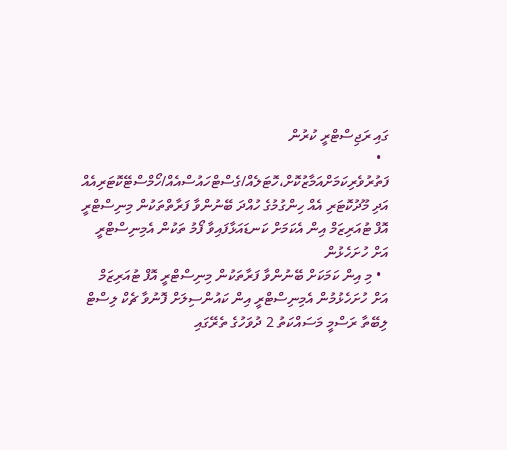ގައި ރަޖިސްޓްރީ ކުރުން
  • ފަތުރުވެރިކަމަށްއަމާޒުކޮށް،ހޮޓަލެއް/ގެސްޓްހައުސްއެއް/ހޯމްސްޓޭކޮޓަރިއެއް އަދި މޫދުކޮޓަރި އެއް ހިންގުމުގެ ހުއްދަ ބޭނުންވާ ފަރާތްތަކުން މިނިސްޓްރީ އޮފް ޓުއަރިޒަމް އިން އެކަމަށް ކަނޑައަޅާފައިވާ ފޯމު ތަކުން އެމިނިސްޓްރީ އަށް ހުށަހެޅުން
  • މި އިން ކަމަކަށް ބޭނުންވާ ފަރާތަކުން މިނިސްޓްރީ އޮފް ޓުއަރިޒަމް އަށް ހުށަހެޅުމުން އެމިނިސްޓްރީ އިން ކައުންސިލަށް ފޮނުވާ ޗެކް ލިސްޓް ލިބޭތާ ރަސްމީ މަސައްކަތު 2 ދުވަހުގެ ތެރޭގައި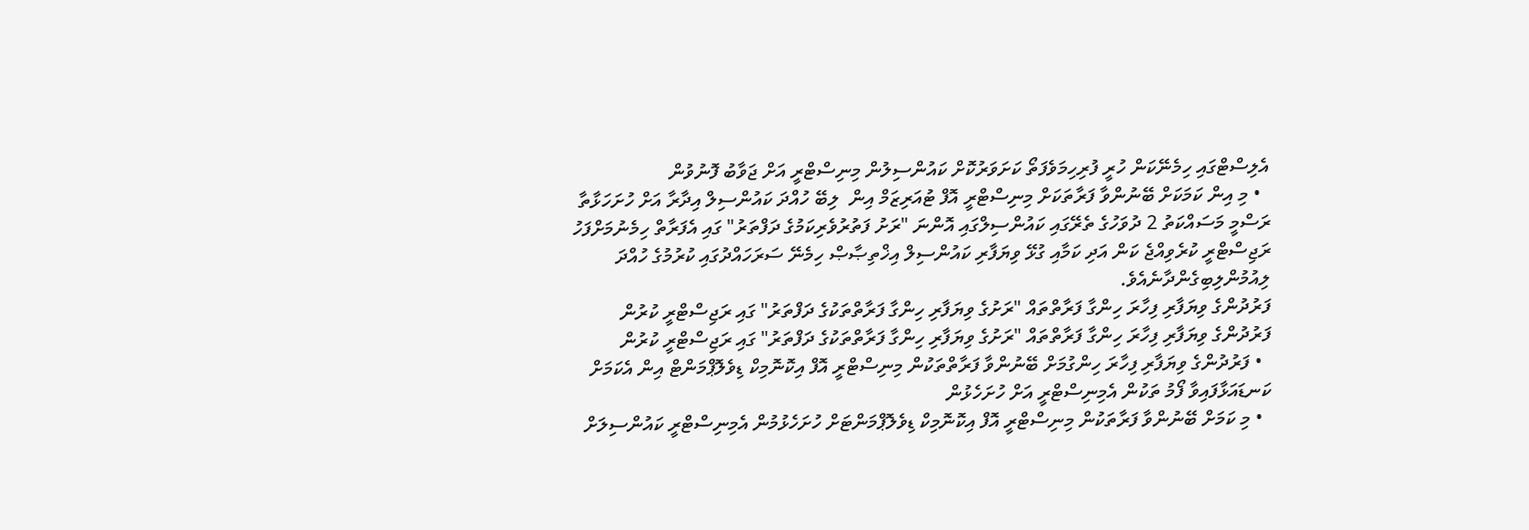އެލިސްޓްގައި ހިމެނޭކަން ހުރީ ފުރިހިމަވެފަތޯ ކަށަވަރުކޮށް ކައުންސިލުން މިނިސްޓްރީ އަށް ޖަވާބު ފޮނުވުން
  • މި އިން ކަމަކަށް ބޭނުންވާ ފަރާތަކަށް މިނިސްޓްރީ އޮފް ޓުއަރިޒަމް އިން  ލިބޭ ހުއްދަ ކައުންސިލް އިދާރާ އަށް ހުށަހަޅާތާ ރަސްމީ މަސައްކަތު 2 ދުވަހުގެ ތެރޭގައި ކައުންސިލްގައި އޮންނަ "ރަށު ފަތުރުވެރިކަމުގެ ދަފްތަރު" ގައި އެފަރާތް ހިމެނުމަށްފަހު ރަޖިސްޓްރީ ކުރެވިއްޖެ ކަން އަދި ކަމާއި ގުޅޭ ވިޔަފާރި ކައުންސިލް އިޚްތިޞާޞް ހިމެނޭ ސަރަހައްދުގައި ކުރުމުގެ ހުއްދަ ލިއުމުންލިބިގެންދާނެއެވެ.
ފަރުދުންގެ ވިޔަފާރި ފިހާރަ ހިންގާ ފަރާތްތައް "ރަށުގެ ވިޔަފާރި ހިންގާ ފަރާތްތަކުގެ ދަފްތަރު" ގައި ރަޖިސްޓްރީ ކުރުން
ފަރުދުންގެ ވިޔަފާރި ފިހާރަ ހިންގާ ފަރާތްތައް "ރަށުގެ ވިޔަފާރި ހިންގާ ފަރާތްތަކުގެ ދަފްތަރު" ގައި ރަޖިސްޓްރީ ކުރުން
  • ފަރުދުންގެ ވިޔަފާރި ފިހާރަ ހިންގުމަށް ބޭނުންވާ ފަރާތްތަކުން މިނިސްޓްރީ އޮފް އިކޮނޮމިކް ޑިވެލޮޕްމަންޓް އިން އެކަމަށް ކަނޑައަޅާފައިވާ ފޯމު ތަކުން އެމިނިސްޓްރީ އަށް ހުށަހެޅުން
  • މި ކަމަށް ބޭނުންވާ ފަރާތަކުން މިނިސްޓްރީ އޮފް އިކޮނޮމިކް ޑިވެލޮޕްމަންޓަށް ހުށަހެޅުމުން އެމިނިސްޓްރީ ކައުންސިލަށް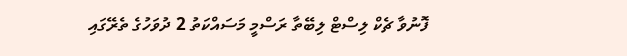ފޮނުވާ ޗެކް ލިސްޓް ލިބޭތާ ރަސްމީ މަސައްކަތު 2 ދުވަހުގެ ތެރޭގައި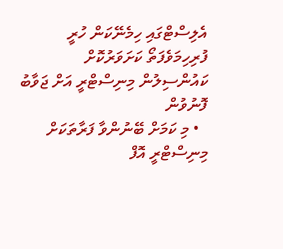އެލިސްޓްގައި ހިމެނޭކަން ހުރީ ފުރިހިމަވެފަތޯ ކަށަވަރުކޮށް ކައުންސިލުން މިނިސްޓްރީ އަށް ޖަވާބު ފޮނުވުން
  • މި ކަމަށް ބޭނުންވާ ފަރާތަކަށް މިނިސްޓްރީ އޮފް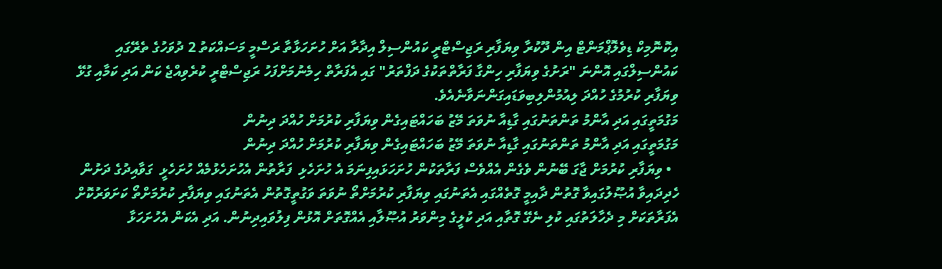އިކޮނޮމިކް ޑިވެލޮޕްމަންޓް އިން ދޫކުރާ ވިޔަފާރި ރަޖިސްޓްރީ ކައުންސިލް އިދާރާ އަށް ހުށަހަޅާތާ ރަސްމީ މަސައްކަތު 2 ދުވަހުގެ ތެރޭގައި ކައުންސިލްގައި އޮންނަ "ރަށުގެ ވިޔަފާރި ހިންގާ ފަރާތްތަކުގެ ދަފްތަރު" ގައި އެފަރާތް ހިމެނުމަށްފަހު ރަޖިސްޓްރީ ކުރެވިއްޖެ ކަން އަދި ކަމާއި ގުޅޭ ވިޔަފާރި ކުރުމުގެ ހުއްދަ ލިއުމުންލިބިވަޑައިގަންނަވާނެއެވެ.
މަގުމަތީގައި އަދި އާންމު ތަންތަނުގައި ގާޑިއާ ނުވަތަ މޭޒު ބަހައްޓައިގެން ވިޔަފާރި ކުރުމަށް ހުއްދަ ދިނުން
މަގުމަތީގައި އަދި އާންމު ތަންތަނުގައި ގާޑިއާ ނުވަތަ މޭޒު ބަހައްޓައިގެން ވިޔަފާރި ކުރުމަށް ހުއްދަ ދިނުން
  • ވިޔަފާރި ކުރުމަށް ޖާގަ ބޭނުން ވެގެން އެއްވެސް ފަރާތަކުން ހުށަހަޅައިފިނަމަ އެ ހުށަހެޅި  ފަރާތުން އެހުށަހެޅުމެއް ހުށަހެޅީ  ގަވާއިދުގެ ދަށުން ހެދިދައިވާ އުޞޫލުގައިވާ ގޮތުން ދާއިމީ ގޮތެއްގައި އެތަނުގައި ވިޔަފާރި ކުރުމަށްތޯ ނުވަތަ ވަގުތީގޮތުން އެތަނުގައި ވިޔަފާރި ކުރުމަށްތޯ ކަށަވަރުކޮށް އެފަރާތަކަށް މި ދެހާލަތުގައި ކުލި ނެގޭ ގޮތާއި އަދި ކުލީގެ މިންވަރު އުޞޫލާއި އެއްގޮތަށް އޮޅުން ފިލުވައިދިނުން. އަދި އެކަން އެހުށަހަޅާ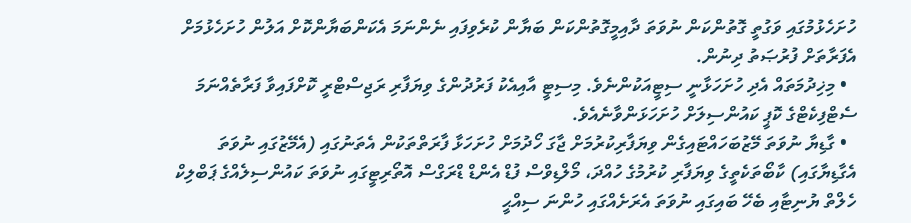ހުށަހެޅުމުގައި ވަގުތީ ގޮތުންކަން ނުވަތަ ދާއިމީގޮތުންކަން ބަޔާން ކުރެވިފައި ނެންނަމަ އެކަންބަޔާންކޮށް އަލުން ހުށަހެޅުމަށް އެފަރާތަށް ފުރުޞަތު ދިނުން.
  • މިޚިދުމަތައް އެދި ހުށަހަޅާނީ ސިޓީއަކުންނެވެ. މިސިޓީ އާއިއެކު ފަރުދުންގެ ވިޔަފާރި ރަޖިސްޓްރީ ކޮށްފައިވާ ފަރާތެއްނަމަ ސެޓްފިކެޓްގެ ކޮޕީ ކައުންސިލަށް ހުށަހަޅަންވާނެއެވެ.
  • ގާޑިޔާ ނުވަތަ މޭޒުބަހައްޓައިގެން ވިޔަފާރިކުރުމަށް ޖާގަ ހޯދުމަށް ހުށަހަޅާ ފާރަތްތަކުން އެތަނުގައި (އެމޭޒުގައި ނުވަތަ އެގާޑިޔާގައި) ކާބޯތަކެތީގެ ވިޔަފާރި ކުރުމުގެ ހުއްދަ، މޯލްޑިވްސް ފުޑް އެންޑް ޑްރަގްސް އޮތޯރިޓީގައި ނުވަތަ ކައުންސިލެއްގެ ޕަބްލިކް ހެލްތް ޔުނިޓާއި ބެހޭ ބައިގައި ނުވަތަ އެރަށެއްގައި ހުންނަ ސިއްޙީ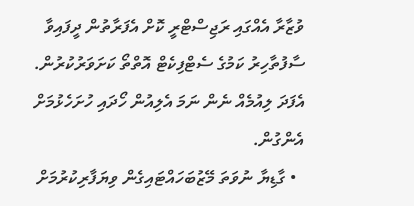ވުޒާރާ އެއްގައި ރަޖިސްޓްރީ ކޮށް އެފަރާތުން ދީފައިވާ ސާފުތާހިރު ކަމުގެ ސެޓްފިކެޓް އޮތްތޯ ކަށަވަރުކުރުން. އެފަދަ ލިއުމެއް ނެން ނަމަ އެލިއުން ހޯދައި ހުށަހެޅުމަށް އެންގުން.
  • ގާޑިޔާ ނުވަތަ މޭޒުބަހައްޓައިގެން ވިޔަފާރިކުރުމަށް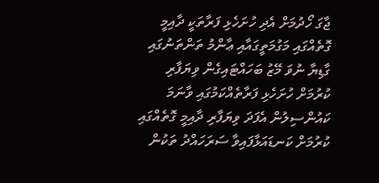ޖާގަ ހޯދުމަށް އެދި ހުށަހެޅި ފަރާތަކީ ދާއިމީ ގޮތެއްގައި މަގުމަތީގައާއި ޢާންމު ތަންތަނުގައި ގާޑިޔާ ނުވަ މޭޒު ބަހައްޓައިގެން ވިޔަފާރި ކުރުމަށް ހުށަހެޅި ފަރާތެއްކަމުގައި ވާނަމަ ކައުންސިލުން އެފަދަ ވިޔަފާރި ދާއިމީ ގޮތެއްގައި ކުރުމަށް ކަނޑައަޅާފައިވާ ސަރަހައްދު ތަކުން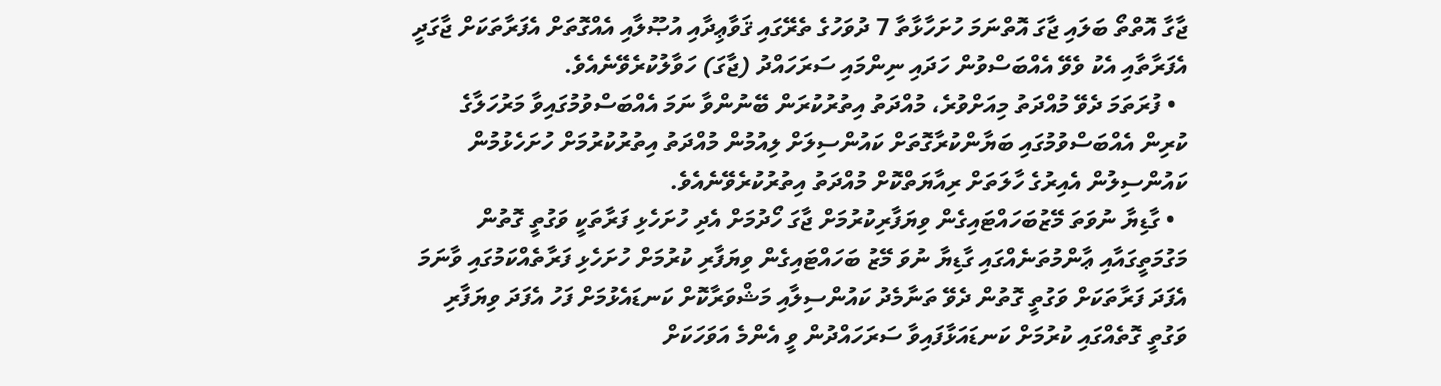ޖާގާ އޮތްތޯ ބަލައި ޖާގަ އޮތްނަމަ ހުށަހާޅާތާ 7 ދުވަހުގެ ތެރޭގައި ޤަވާޢިދާއި އުޞޫލާއި އެއްގޮތަށް އެފަރާތަކަށް ޖާގަދީ އެފަރާތާއި އެކު ވެވޭ އެއްބަސްވުން ހަދައި ނިންމައި ސަރަހައްދު (ޖާގަ) ހަވާލުކުރެވޭނެއެވެ.
  • ފުރަތަމަ ދެވޭ މުއްދަތު މިއަށްވުރެ، މުއްދަތު އިތުރުކުރަން ބޭނުންވާ ނަމަ އެއްބަސްވުމުގައިވާ މަރުހަލާގެ ކުރިން އެއްބަސްވުމުގައި ބަޔާންކުރާގޮތަށް ކައުންސިލަށް ލިއުމުން މުއްދަތު އިތުރުކުރުމަށް ހުށަހެޅުމުން ކައުންސިލުން އެއިރުގެ ހާލަތަށް ރިއާޔަތްކޮށް މުއްދަތު އިތުރުކުރެވޭނެއެވެ.
  • ގާޑިޔާ ނުވަތަ މޭޒުބަހައްޓައިގެން ވިޔަފާރިކުރުމަށް ޖާގަ ހޯދުމަށް އެދި ހުށަހެޅި ފަރާތަކީ ވަގުތީ ގޮތުން މަގުމަތީގައާއި ޢާންމުތަނެއްގައި ގާޑިޔާ ނުވަ މޭޒު ބަހައްޓައިގެން ވިޔަފާރި ކުރުމަށް ހުށަހެޅި ފަރާތެއްކަމުގައި ވާނަމަ އެފަދަ ފަރާތަކަށް ވަގުތީ ގޮތުން ދެވޭ ތަނާމެދު ކައުންސިލާއި މަޝްވަރާކޮށް ކަނޑައެޅުމަށް ފަހު އެފަދަ ވިޔަފާރި ވަގުތީ ގޮތެއްގައި ކުރުމަށް ކަނޑައަޅާފައިވާ ސަރަހައްދުން ވީ އެންމެ އަވަހަކަށް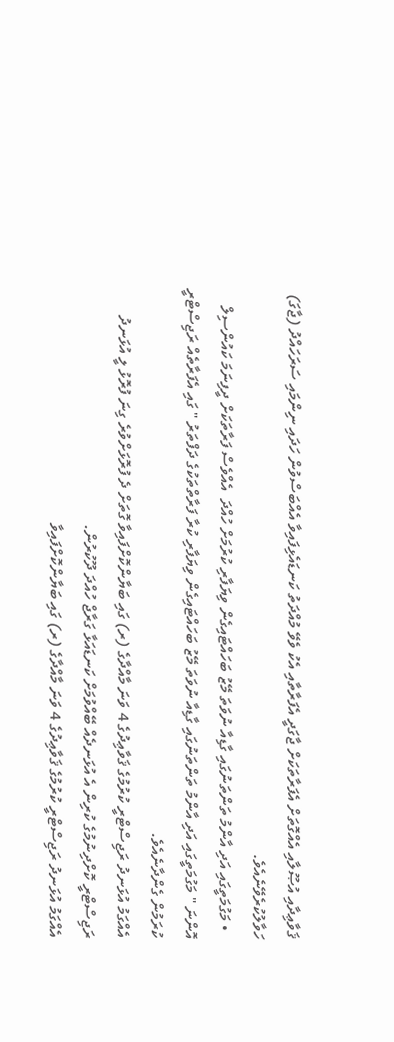ޤަވާޢިދާއި އުޞޫލާއި އެއްގޮތަށް އެފަރާތަކަށް ޖާގަދީ އެފަރާތާއި އެކު ވެވޭ މުއްދަތު ކަނޑައެޅިފައިވާ އެއްބަސްވުން ހަދައި ނިންމައި ސަރަހައްދު (ޖާގަ) ހަވާލުކުރެވޭނެއެވެ.
  • މަގުމަތީގައި އަދި އާންމު ތަންތަނުގައި ގާޑިއާ ނުވަތަ މޭޒު ބަހައްޓައިގެން ވިޔަފާރި ކުރުމަށް ހުއްދަ  އެއްވެސް ފަރާތަކަށް ދީފިނަމަ ކައުންސިލް އޮންނަ " މަގުމަތީގައި އަދި އާންމު ތަންތަނުގައި ގާޑިއާ ނުވަތަ މޭޒު ބަހައްޓައިގެން ވިޔަފާރި ކުރާ ފަރާތްތަކުގެ ދަފްތަރު " ގައި އެފަރާތެއް ރަޖިސްޓްރީ ކުރަމުން ގެންދާނެއެވެ.
އެއްގަމު އުޅަނދު ރަޖިސްޓްރީ ކުރުމުގެ ޤަވާޢިދުގެ 4 ވަނަ މާއްދާގެ (ރ) ގައި ބަޔާންކޮށްފައިވާ ގޮތަށް ދެ ފުރޮޅަށްވުރެ ގިނަ ފުރޮޅު ލީ އުޅަނދު ރަޖިސްޓްރީ ކޮށްދިނުމުގެ ކުރިން އެ އުޅަނދެއް ބޭއްވުމަށް ކަނޑައަޅާ ގަރާޖް ހުއްދަ ދޫކުރުން.
އެއްގަމު އުޅަނދު ރަޖިސްޓްރީ ކުރުމުގެ ޤަވާޢިދުގެ 4 ވަނަ މާއްދާގެ (ރ) ގައި ބަޔާންކޮށްފައިވާ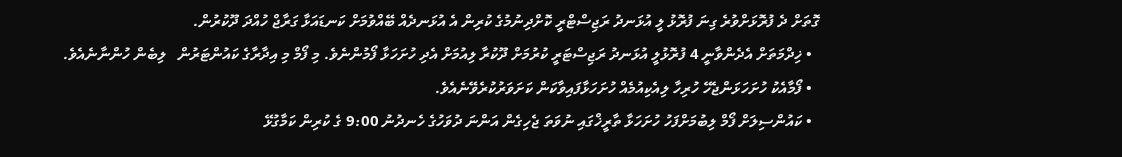ގޮތަށް ދެ ފުރޮޅަށްވުރެ ގިނަ ފުރޮޅު ލީ އުޅަނދު ރަޖިސްޓްރީ ކޮށްދިނުމުގެ ކުރިން އެ އުޅަނދެއް ބޭއްވުމަށް ކަނޑައަޅާ ގަރާޖް ހުއްދަ ދޫކުރުން.
  • ޚިދްމަތަށް އެދެންވާނީ 4 ފުރޮޅުލީ އުޅަނދު ރަޖިސްޓަރީ ކުރުމަށް ދޫކުރާ ލިއުމަށް އެދި ހުށަހަޅާ ފޯމުންނެވެ. މި ފޯމް މި އިދާރާގެ ކައުންޓަރުން   ލިބެން ހުންނާނެއެވެ.
  • ފޯމާއެކު ހުށަހަޅަންޖެހޭ ހުރިހާ ލިއެކިއުމެއް ހުށަހަޅާފައިވާކަން ކަށަވަރުކުރެވޭނެއެވެ.
  • ކައުންސިލަށް ފޯމް ލިބުމަށްފަހު ހުށަހަޅާ ތާރީޚްގައި ނުވަތަ ޖެހިގެން އަންނަ ދުވަހުގެ ހެނދުނު 9:00 ގެ ކުރިން ކަމާގުޅޭ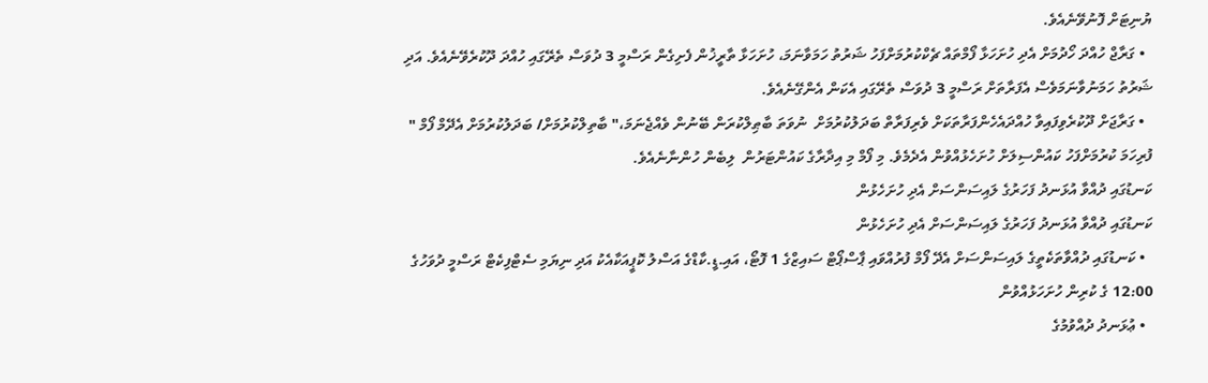ޔުނިޓަށް ފޮނުވޭނެއެވެ.
  • ގަރާޖް ހުއްދަ ހޯދުމަށް އެދި ހުށަހަޅާ ފޯމްތައް ޗެކްކުރުމަށްފަހު ޝަރުތު ހަމަވާނަމަ، ހުށަހަޅާ ތާރީޚުން ފެށިގެން ރަސްމީ 3 ދުވަސް ތެރޭގައި ހުއްދަ ދޫކުރެވޭނެއެވެ. އަދި ޝަރުތު ހަމަނުވާނަމަވެސް އެފަރާތަށް ރަސްމީ 3 ދުވަސް ތެރޭގައި އެކަން އެންގޭނެއެވެ.
  • ގަރާޖަށް ދޫކުރެވިފައިވާ ހުއްދައެހެންފަރާތަކަށް ވެރިފަރާތް ބަދަލުކުރުމަށް  ނުވަތަ ބާޠިލްކުރަން ބޭނުން ވެއްޖެނަމަ،" ބާތިލްކުރުމަށް/ ބަދަލުކުރުމަށް އެދޭމް ފޯމް " ފުރިހަމަ ކުރުމަށްފަހު ކައުންސިލަށް ހުށަހެޅުއްވުން އެދެމެވެ. މި ފޯމް މި އިދާރާގެ ކައުންޓަރުން  ލިބެން ހުންނާނެއެވެ.
ކަނޑުގައި ދުއްވާ އުޅަނދު ފަހަރުގެ ލައިސަންސަށް އެދި ހުށަހެޅުން
ކަނޑުގައި ދުއްވާ އުޅަނދު ފަހަރުގެ ލައިސަންސަށް އެދި ހުށަހެޅުން
  • ކަނޑުގައި ދުއްވާތަކެތީގެ ލައިސަންސަށް އެދޭ ފޯމް ފުރުއްވައި ޕާސްޕޯޓް ސައިޒްގެ 1 ފޮޓޯ، އައި.ޑީ.ކާޑްގެ އަސްލު ކޮޕީއަކާއެކު އަދި ނިޔަމި ސެޓްފިކެޓް ރަސްމީ ދުވަހުގެ 12:00 ގެ ކުރިން ހުށަހަޅުއްވުން
  • ޢުޅަނދު ދުއްވުމުގެ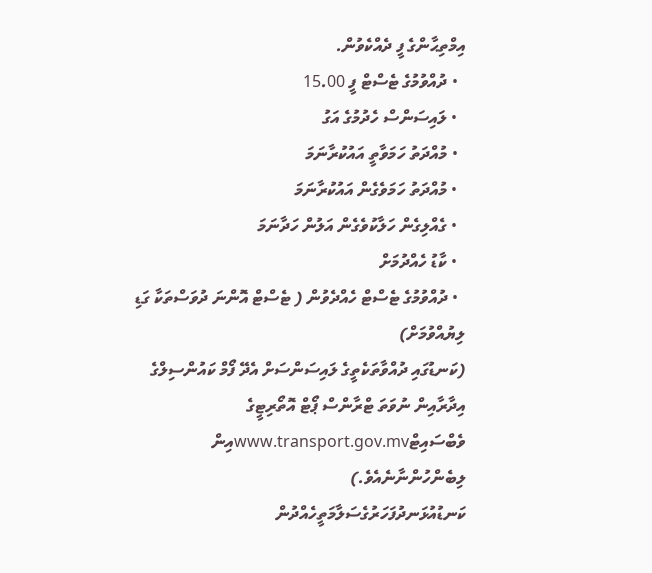އިމްތިޙާންގެ ފީ ދެއްކެވުން.
  • ދުއްވުމުގެ ޓެސްޓް ފީ 15.00
  • ލައިސަންސް ހެދުމުގެ އަގު
  • މުއްދަތު ހަމަވާތީ އައުކުރާނަމަ
  • މުއްދަތު ހަމަވެގެން އައުކުރާނަމަ
  • ގެއްލިގެން ހަލާކުވެގެން އަލުން ހަދާނަމަ
  • ކާޑު ހެއްދުމަށް
  • ދުއްވުމުގެ ޓެސްޓް ހެއްދެވުން ( ޓެސްޓް އޮންނަ ދުވަސްތަކާ ގަޑި ލިޔުއްވުމަށް)
(ކަނޑުގައި ދުއްވާތަކެތީގެ ލައިސަންސަށް އެދޭ ފޯމް ކައުންސިލްގެ އިދާރާއިން ނުވަތަ ޓްރާންސް ޕޯޓް އޮތޯރިޓީގެ ވެބްސައިޓްwww.transport.gov.mvއިން ލިބެންހުންނާނެއެވެ.)
ކަނޑުއުޅަނދުފަހަރުގެސަލާމަތީހެއްދުން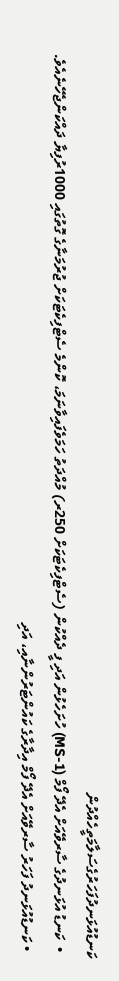ކަނޑުއުޅަނދުފަހަރުގެސަލާމަތީހެއްދުން
  •  ކަނޑު އުޅަނދުގެ ސާރވޭއަށް އެދޭ ފޯމް (MS-1) ހުށަހެޅުން އަދި ފީ ދެއްކުން (ސެޓްފިކެޓަކަށް 250ރ) މުއްދަތު ހަމަވެފައިވާނަމަ، ކޮންމެ ސެޓްފިކެޓަކަށް ޖުރުމަނާގެ ގޮތުގައި 1000ރުފިޔާ ދައްކަންޖެހޭނެއެވެ.
  • ކަނޑުއުޅަނދު ފަހަރު ސާރވޭއަށް އެދޭ ފޯމް އިދާރާގެ ކައުންޓަރުންނާއި، އަދި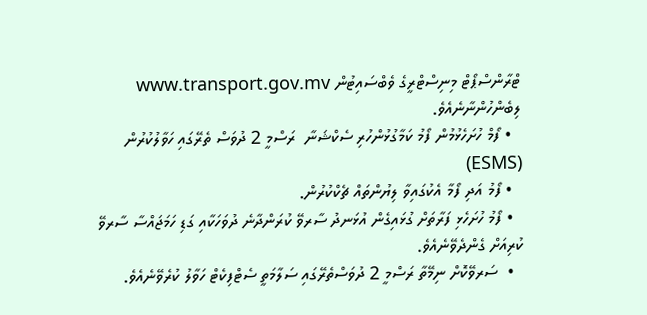ޓްރާންސްޕޯޓް މިނިސްޓްރީގެ ވެބްސައިޓުން www.transport.gov.mv ލިބެންހުންނާނެއެވެ.
  • ފޯމް ހުށަހެޅުމުން ފޯމު ކަމާގުޅުންހުރި ސެކްޝަނާ  ރަސްމީ 2 ދުވަސް ތެރޭގައި ހަވާލުކުރުން (ESMS)
  • ފޯމު އަދި ފޯމާ އެކުގައިވާ ލިޔުންތައް ޗެކްކުރުން.
  • ފޯމު ހުށަހެޅި ފަރާތަށް ގުޅައިގެން އުޅަނދު ސާރވޭ ކުރަންދާނެ ދުވަހަކާއި ގަޑި ހަމަޖައްސާ ސާރވޭ ކުރިއަށް ގެންދެވޭނެއެވެ.
  •  ސަރވޭކޮށް ނިމޭތާ ރަސްމީ 2 ދުވަސްތެރޭގައި ސަލާމަތީ ސެޓްފިކެޓް ހަވާލު ކުރެވޭނެއެވެ.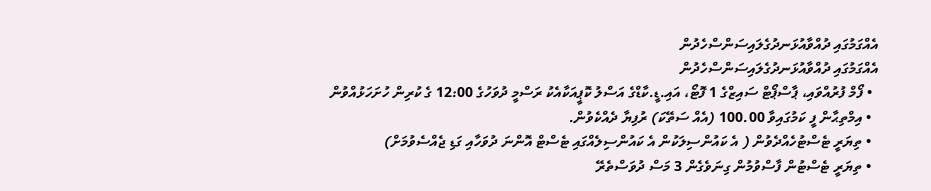އެއްގަމުގައި ދުއްވާއުޅަނދުގެލައިސަންސްހެދުން
އެއްގަމުގައި ދުއްވާއުޅަނދުގެލައިސަންސްހެދުން
  • ފޯމް ފުރުއްވައި، ޕާސްޕޯޓް ސައިޒްގެ 1 ފޮޓޯ، އައި.ޑީ.ކާޑްގެ އަސްލު ކޮޕީއަކާއެކު ރަސްމީ ދުވަހުގެ 12:00 ގެ ކުރިން ހުށަހަޅުއްވުން
  • އިމްތިޙާން ފީ ކަމުގައިވާ 100.00 (އެއް ސަތޭކަ) ރުފިޔާ ދެއްކެވުން.
  • ތިޔަރީ ޓެސްޓުހެއްދެވުން ( އެ ކައުންސިލަކުން އެ ކައުންސިލެއްގައި ޓެސްޓް އޮންނަ ދުވަހާއި ގަޑި ޖެއްސެވުމަށް)
  • ތިޔަރީ ޓެސްޓުން ފާސްވުމުން ގިނަވެގެން 3 މަސް ދުވަސްތެރޭ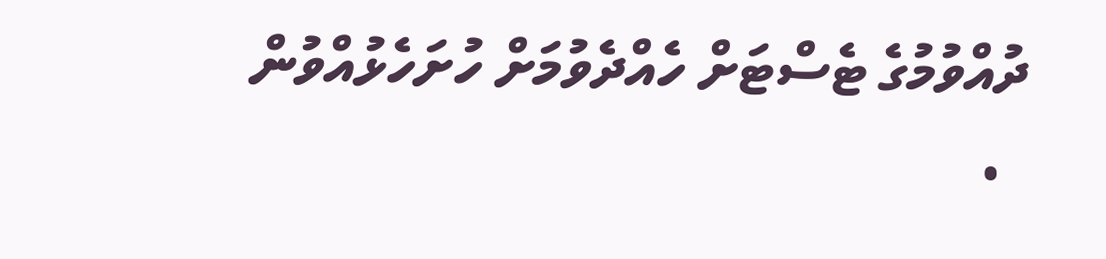ދުއްވުމުގެ ޓެސްޓަށް ހެއްދެވުމަށް ހުށަހެޅުއްވުން
  •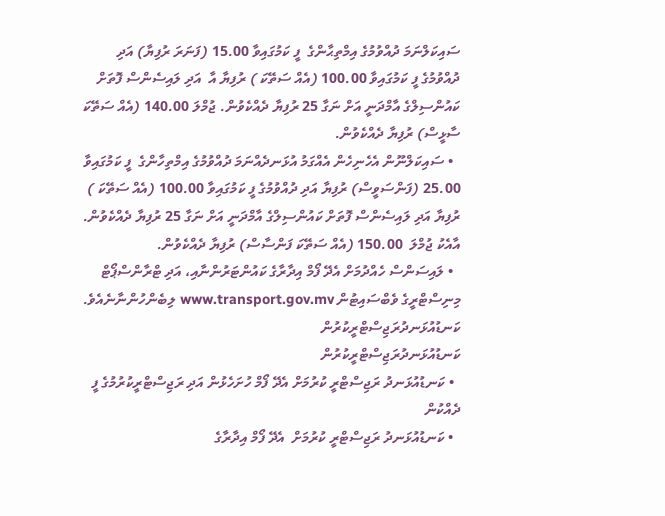ސައިކަލްނަމަ ދުއްވުމުގެ އިމްތިޙާންގެ  ފީ ކަމުގައިވާ 15.00 (ފަނަރަ ރުފިޔާ) އަދި ދުއްވުމުގެ ފީ ކަމުގައިވާ 100.00 (އެއް ސަތޭކަ ) ރުފިޔާ އާ  އަދި ލައިސެންސް ފޮތަށް ކައުންސިލްގެ އާމްދަނީ އަށް ނަގާ 25 ރުފިޔާ ދެއްކެވުން. ޖުމްލަ 140.00 (އެއް ސަތޭކަ ސާޅީސް) ރުފިޔާ ދެއްކެވުން.
  • ސައިކަލްނޫން އެހެނިހެން އެއްގަމު އުޅަނދެއްނަމަ ދުއްވުމުގެ އިމްތިހާންގެ  ފީ ކަމުގައިވާ 25.00 (ފަންސަވީސް) ރުފިޔާ އަދި ދުއްވުމުގެ ފީ ކަމުގައިވާ 100.00 (އެއް ސަތޭކަ ) ރުފިޔާ އަދި ލައިސެންސް ފޮތަށް ކައުންސިލްގެ އާމްދަނީ އަށް ނަގާ 25 ރުފިޔާ ދެއްކެވުން.  އާއެކު ޖުމްލަ  150.00 (އެއް ސަތޭކަ ފަންސާސް) ރުފިޔާ ދެއްކެވުން.
  • ލައިސަންސް ހެއްދުމަށް އެދޭ ފޯމް އިދާރާގެ ކައުންޓަރުންނާއި، އަދި ޓްރާންސްޕޯޓް މިނިސްޓްރީގެ ވެބްސައިޓުން www.transport.gov.mv ލިބެންހުންނާނެއެވެ.
ކަނޑުއުޅަނދުރަޖިސްޓްރީކުރުން
ކަނޑުއުޅަނދުރަޖިސްޓްރީކުރުން
  • ކަނޑުއުޅަނދު ރަޖިސްޓްރީ ކުރުމަށް އެދޭ ފޯމް ހުށަހެޅުން އަދި ރަޖިސްޓްރީކުރުމުގެ ފީ ދެއްކުން
  • ކަނޑުއުޅަނދު ރަޖިސްޓްރީ ކުރުމަށް  އެދޭ ފޯމް އިދާރާގެ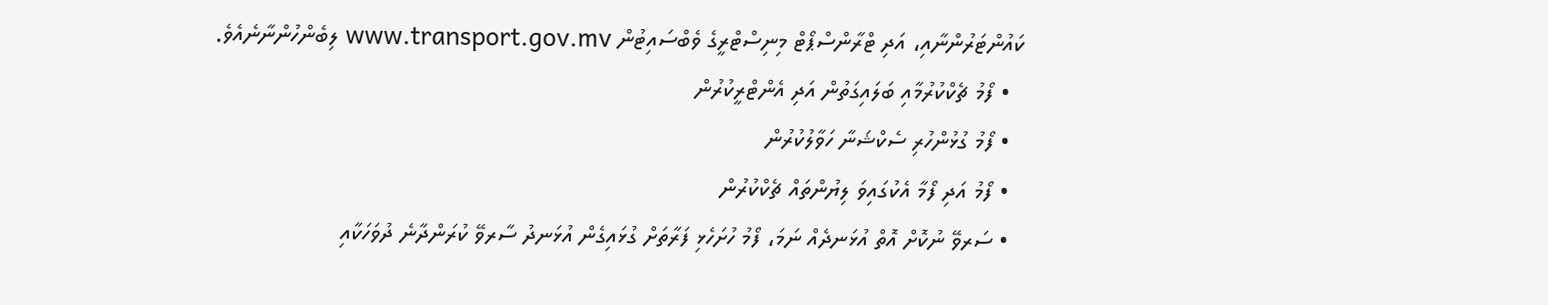ކައުންޓަރުންނާއި، އަދި ޓްރާންސްޕޯޓް މިނިސްޓްރީގެ ވެބްސައިޓުން www.transport.gov.mv ލިބެންހުންނާނެއެވެ.
  • ފޯމު ޗެކްކުރުމާއި ބަލައިގަތުން އަދި އެންޓްރީކުރުން
  • ފޯމު ގުޅުންހުރި ސެކްޝަނާ ހަވާލުކުރުން
  • ފޯމު އަދި ފޯމާ އެކުގައިވަ ލިޔުންތައް ޗެކްކުރުން
  • ސަރވޭ ނުކޮށް އޮތް އުޅަނދެއް ނަމަ، ފޯމު ހުށަހެޅި ފަރާތަށް ގުޅައިގެން އުޅަނދު ސާރވޭ ކުރަންދާނެ ދުވަހަކާއި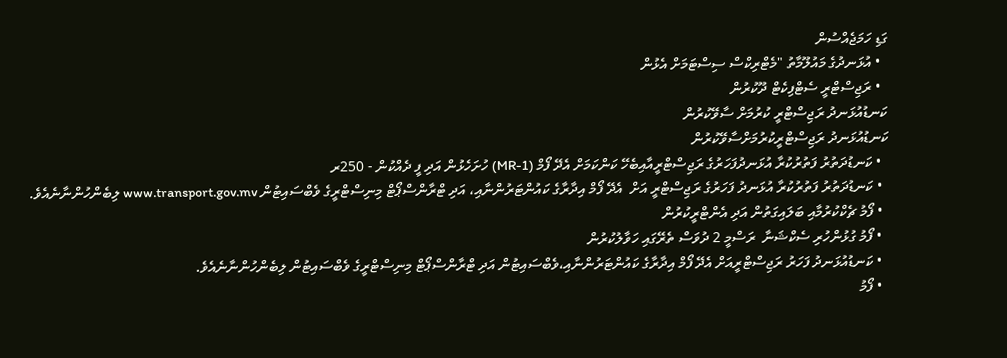ގަޑި ހަމަޖެއްސުން
  • އުޅަނދުގެ މައުލޫމާތު "މެޓްރިކްސް ސިސްޓަމަށް އެޅުން
  • ރަޖިސްޓްރީ ސެޓްފިކެޓް ދޫކުރުން
ކަނޑުއުޅަނދު ރަޖިސްޓްރީ ކުރުމަށް ސާވޭކުރުން
ކަނޑުއުޅަނދު ރަޖިސްޓްރީކުރުމަށްސާވޭކުރުން
  • ކަނޑުދަތުރު ފަތުރުކުރާ އުޅަނދުފަހަރުގެ ރަޖިސްޓްރީއާއިބެހޭ ކަންކަމަށް އެދޭ ފޯމް (MR-1) ހުށަހެޅުން އަދި ފީ ދެއްކުން - 250ރ
  • ކަނޑުދަތުރު ފަތުރުކުރާ އުޅަނދު ފަހަރުގެ ރަޖިސްޓްރީ އަށް  އެދޭ ފޯމް އިދާރާގެ ކައުންޓަރުންނާއި، އަދި ޓްރާންސްޕޯޓް މިނިސްޓްރީގެ ވެބްސައިޓުން www.transport.gov.mv ލިބެންހުންނާނެއެވެ.
  • ފޯމު ޗެކްކުރުމާއި ބަލައިގަތުން އަދި އެންޓްރީކުރުން
  • ފޯމު ގުޅުންހުރި ސެކްޝަނާ  ރަސްމީ 2 ދުވަސް ތެރޭގައި ހަވާލުކުރުން
  • ކަނޑުއުޅަނދު ފަހަރު ރަޖިސްޓްރީއަށް އެދޭ ފޯމް އިދާރާގެ ކައުންޓަރުންނާއި،ވެބްސައިޓުން އަދި ޓްރާންސްޕޯޓް މިނިސްޓްރީގެ ވެބްސައިޓުން ލިބެންހުންނާނެއެވެ.
  • ފޯމު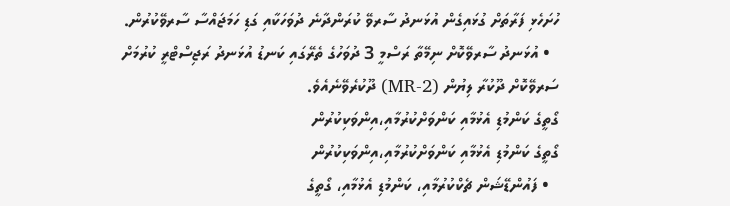ހުށަހެޅި ފަރާތަށް ގުޅައިގެން އުޅަނދު ސާރވޭ ކުރަންދާނެ ދުވަހަކާއި ގަޑި ހަމަޖައްސާ ސާރވޭކުރުން.
  • އުޅަނދު ސާރވޭކޮށް ނިމޭތާ ރަސްމީ 3 ދުވަހުގެ ތެރޭގައި ކަނޑު އުޅަނދު ރަޖިސްޓްރީ ކުރުމަށް ސަރވޭކޮށް ދޫކުރާ ލިޔުން (MR-2) ދޫކުރެވޭނެއެވެ.
ގޯތީގެ ކަންމުޑި އެޅުމާއި ކަންވަށްކުރުމާއި،އިންވަކިކުރުން
ގޯތީގެ ކަންމުޑި އެޅުމާއި ކަންވަށްކުރުމާއި،އިންވަކިކުރުން
  • ފައުންޑޭޝަން ޗެކްކުރުމާއި، ކަންމުޑި އެޅުމާއި، ގޯތީގެ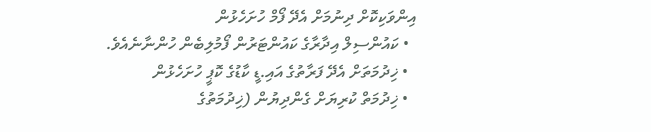އިންވަކިކޮށް ދިނުމަށް އެދޭ ފޯމް ހުށަހެޅުން
  • ކައުންސިލް އިދާރާގެ ކައުންޓަރުން ފޯމުލިބެން ހުންނާނެއެވެ.
  • ޚިދުމަތަށް އެދޭ ފަރާތުގެ އައި.ޑީ ކާޑުގެ ކޮޕީ ހުށަހެޅުން
  • ޚިދުމަތް ކުރިޔަށް ގެންދިޔުން (ޚިދުމަތުގެ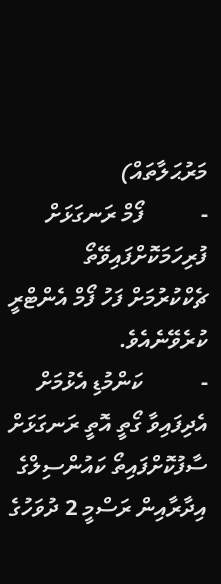މަރުޙަލާތައް)
-          ފޯމް ރަނގަޅަށް ފުރިހަމަކޮށްފައިވޭތޯ ޗެކްކުރުމަށް ފަހު ފޯމް އެންޓްރީ ކުރެވޭނެއެވެ.
-          ކަންމުޑި އެޅުމަށް އެދިފައިވާ ގޯތީ އޮތީ ރަނގަޅަށް ސާފުކޮށްފައިތޯ ކައުންސިލްގެ އިދާރާއިން ރަސްމީ 2 ދުވަހުގެ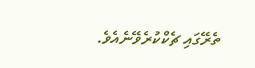ތެރޭގައި ޗެކްކުރެވޭނެއެވެ.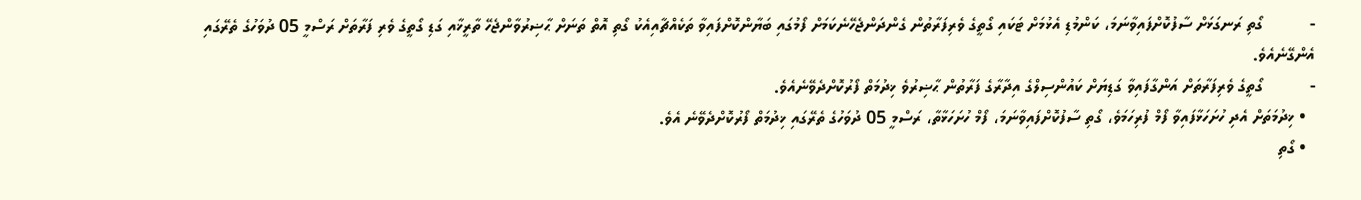-          ގޯތި ރަނގަޅަށް ސާފުކޮށްފައިވާނަމަ، ކަންމުޑި އެޅުމަށް ޓަކައި ގޯތީގެ ވެރިފަރާތުން ގެންދަންޖެހޭނެކަމަށް ފޯމުގައި ބަޔާންކޮށްފައިވާ ތަކެއްޗާއިއެކު ގޯތި އޮތް ތަނަށް ޙާޟިރުވާންޖެހޭ ތާރީޚާއި ގަޑި ގޯތީގެ ވެރި ފަރާތަށް ރަސްމީ 05 ދުވަހުގެ ތެރޭގައި އެންގޭނެއެވެ.
-          ގޯތީގެ ވެރިފަރާތަށް އަންގާފައިވާ ގަޑިޔަށް ކައުންސިލްގެ އިދާރާގެ ފަރާތުން ޙާޟިރުވެ ޚިދުމަތް ފޯރުކޮށްދެވޭނެއެވެ.
  • ޚިދުމަތަށް އެދި ހުށަހަޅާފައިވާ ފޯމް ފުރިހަމަވެ، ގޯތި ސާފުކޮށްފައިވާނަމަ، ފޯމް ހުށަހަޅާތާ، ރަސްމީ 05 ދުވަހުގެ ތެރޭގައި ޚިދުމަތް ފޯރުކޮށްދެވޭނެ އެވެ.
  • ގޯތި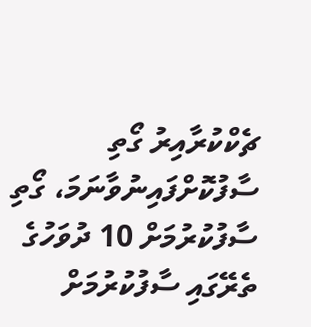ޗެކްކުރާއިރު ގޯތި ސާފުކޮށްފައިނުވާނަމަ، ގޯތި ސާފުކުރުމަށް 10 ދުވަހުގެ ތެރޭގައި ސާފުކުރުމަށް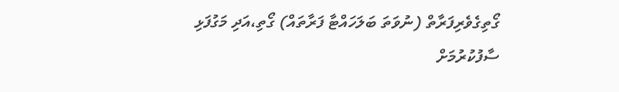ގޯތިގެވެރިފަރާތް (ނުވަތަ ބަލަހައްޓާ ފަރާތައް) ގޯތި،އަދި މަގުފަޅި ސާފުކުރުމަށް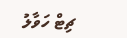ޗިޓް ހަވާލު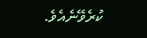ކުރެވޭނެއެވެ.